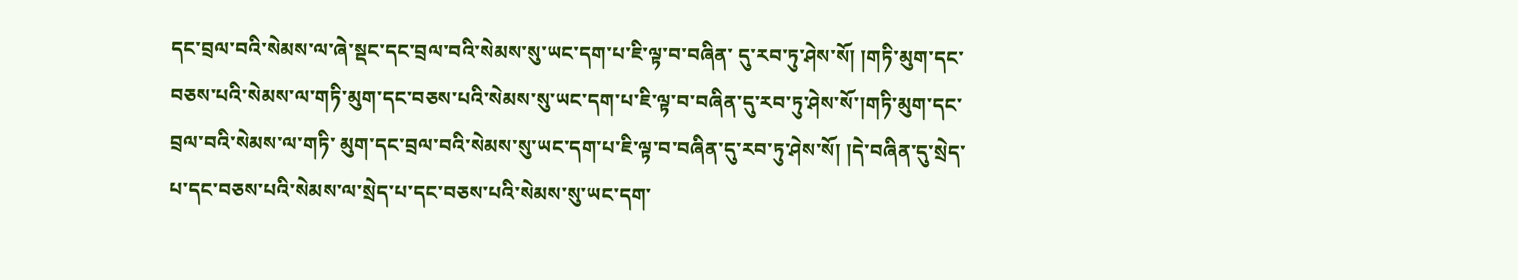དང་བྲལ་བའི་སེམས་ལ་ཞེ་སྡང་དང་བྲལ་བའི་སེམས་སུ་ཡང་དག་པ་ཇི་ལྟ་བ་བཞིན་ དུ་རབ་ཏུ་ཤེས་སོ། །གཏི་མུག་དང་བཅས་པའི་སེམས་ལ་གཏི་མུག་དང་བཅས་པའི་སེམས་སུ་ཡང་དག་པ་ཇི་ལྟ་བ་བཞིན་དུ་རབ་ཏུ་ཤེས་སོ་།གཏི་མུག་དང་བྲལ་བའི་སེམས་ལ་གཏི་ མུག་དང་བྲལ་བའི་སེམས་སུ་ཡང་དག་པ་ཇི་ལྟ་བ་བཞིན་དུ་རབ་ཏུ་ཤེས་སོ། །དེ་བཞིན་དུ་སྲེད་པ་དང་བཅས་པའི་སེམས་ལ་སྲེད་པ་དང་བཅས་པའི་སེམས་སུ་ཡང་དག་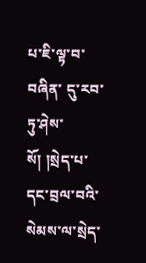པ་ཇི་ལྟ་བ་བཞིན་ དུ་རབ་ཏུ་ཤེས་སོ། །སྲེད་པ་དང་བྲལ་བའི་སེམས་ལ་སྲེད་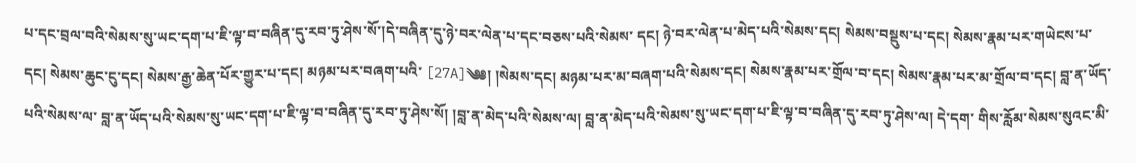པ་དང་བྲལ་བའི་སེམས་སུ་ཡང་དག་པ་ཇི་ལྟ་བ་བཞིན་དུ་རབ་ཏུ་ཤེས་སོ་།དེ་བཞིན་དུ་ཉེ་བར་ལེན་པ་དང་བཅས་པའི་སེམས་ དང། ཉེ་བར་ལེན་པ་མེད་པའི་སེམས་དང། སེམས་བསྡུས་པ་དང། སེམས་རྣམ་པར་གཡེངས་པ་དང། སེམས་ཆུང་ངུ་དང། སེམས་རྒྱ་ཆེན་པོར་གྱུར་པ་དང། མཉམ་པར་བཞག་པའི་ [27A]༄༅། །སེམས་དང། མཉམ་པར་མ་བཞག་པའི་སེམས་དང། སེམས་རྣམ་པར་གྲོལ་བ་དང། སེམས་རྣམ་པར་མ་གྲོལ་བ་དང། བླ་ན་ཡོད་པའི་སེམས་ལ་ བླ་ན་ཡོད་པའི་སེམས་སུ་ཡང་དག་པ་ཇི་ལྟ་བ་བཞིན་དུ་རབ་ཏུ་ཤེས་སོ། །བླ་ན་མེད་པའི་སེམས་ལ། བླ་ན་མེད་པའི་སེམས་སུ་ཡང་དག་པ་ཇི་ལྟ་བ་བཞིན་དུ་རབ་ཏུ་ཤེས་ལ། དེ་དག་ གིས་རློམ་སེམས་སུའང་མི་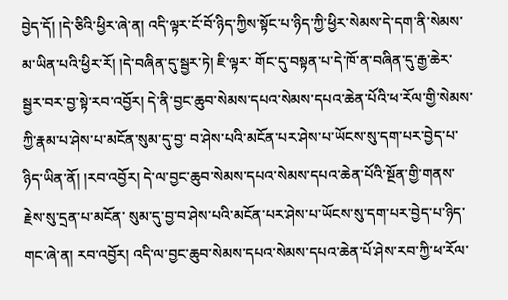བྱེད་དོ། །དེ་ཅིའི་ཕྱིར་ཞེ་ན། འདི་ལྟར་ངོ་བོ་ཉིད་ཀྱིས་སྟོང་པ་ཉིད་ཀྱི་ཕྱིར་སེམས་དེ་དག་ནི་སེམས་མ་ཡིན་པའི་ཕྱིར་རོ། །དེ་བཞིན་དུ་སྦྱར་ཏེ། ཇི་ལྟར་ གོང་དུ་བསྟན་པ་དེ་ཁོ་ན་བཞིན་དུ་རྒྱ་ཆེར་སྦྱར་བར་བྱ་སྟེ་རབ་འབྱོར། དེ་ནི་བྱང་ཆུབ་སེམས་དཔའ་སེམས་དཔའ་ཆེན་པོའི་ཕ་རོལ་གྱི་སེམས་ཀྱི་རྣམ་པ་ཤེས་པ་མངོན་སུམ་དུ་བྱ་ བ་ཤེས་པའི་མངོན་པར་ཤེས་པ་ཡོངས་སུ་དག་པར་བྱེད་པ་ཉིད་ཡིན་ནོ། །རབ་འབྱོར། དེ་ལ་བྱང་ཆུབ་སེམས་དཔའ་སེམས་དཔའ་ཆེན་པོའི་སྔོན་གྱི་གནས་རྗེས་སུ་དྲན་པ་མངོན་ སུམ་དུ་བྱ་བ་ཤེས་པའི་མངོན་པར་ཤེས་པ་ཡོངས་སུ་དག་པར་བྱེད་པ་ཉིད་གང་ཞེ་ན། རབ་འབྱོར། འདི་ལ་བྱང་ཆུབ་སེམས་དཔའ་སེམས་དཔའ་ཆེན་པོ་ཤེས་རབ་ཀྱི་ཕ་རོལ་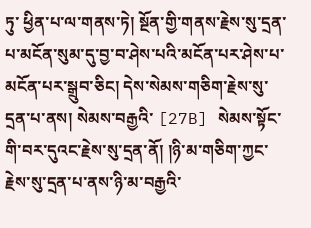ཏུ་ ཕྱིན་པ་ལ་གནས་ཏེ། སྔོན་གྱི་གནས་རྗེས་སུ་དྲན་པ་མངོན་སུམ་དུ་བྱ་བ་ཤེས་པའི་མངོན་པར་ཤེས་པ་མངོན་པར་སྒྲུབ་ཅིང། དེས་སེམས་གཅིག་རྗེས་སུ་དྲན་པ་ནས། སེམས་བརྒྱའི་ [27B] སེམས་སྟོང་གི་བར་དུའང་རྗེས་སུ་དྲན་ནོ། །ཉི་མ་གཅིག་ཀྱང་རྗེས་སུ་དྲན་པ་ནས་ཉི་མ་བརྒྱའི་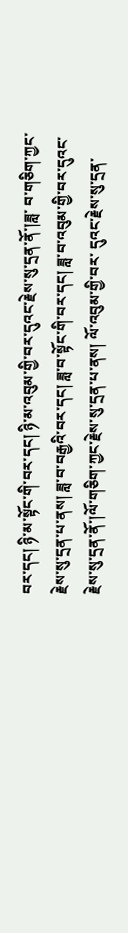བར་དང། ཉི་མ་སྟོང་གི་བར་དང། ཉི་མ་འབུམ་གྱི་བར་དུའང་རྗེས་སུ་དྲན་ནོ་།ཟླ་ བ་གཅིག་ཀྱང་རྗེས་སུ་དྲན་པ་ནས། ཟླ་བ་བརྒྱའི་བར་དང། ཟླ་བ་སྟོང་གི་བར་དང། ཟླ་བ་འབུམ་གྱི་བར་དུའང་རྗེས་སུ་དྲན་ནོ་།ལོ་གཅིག་ཀྱང་རྗེས་སུ་དྲན་པ་ནས། ལོ་འབུམ་གྱི་བར་ དུའང་རྗེས་སུ་དྲན་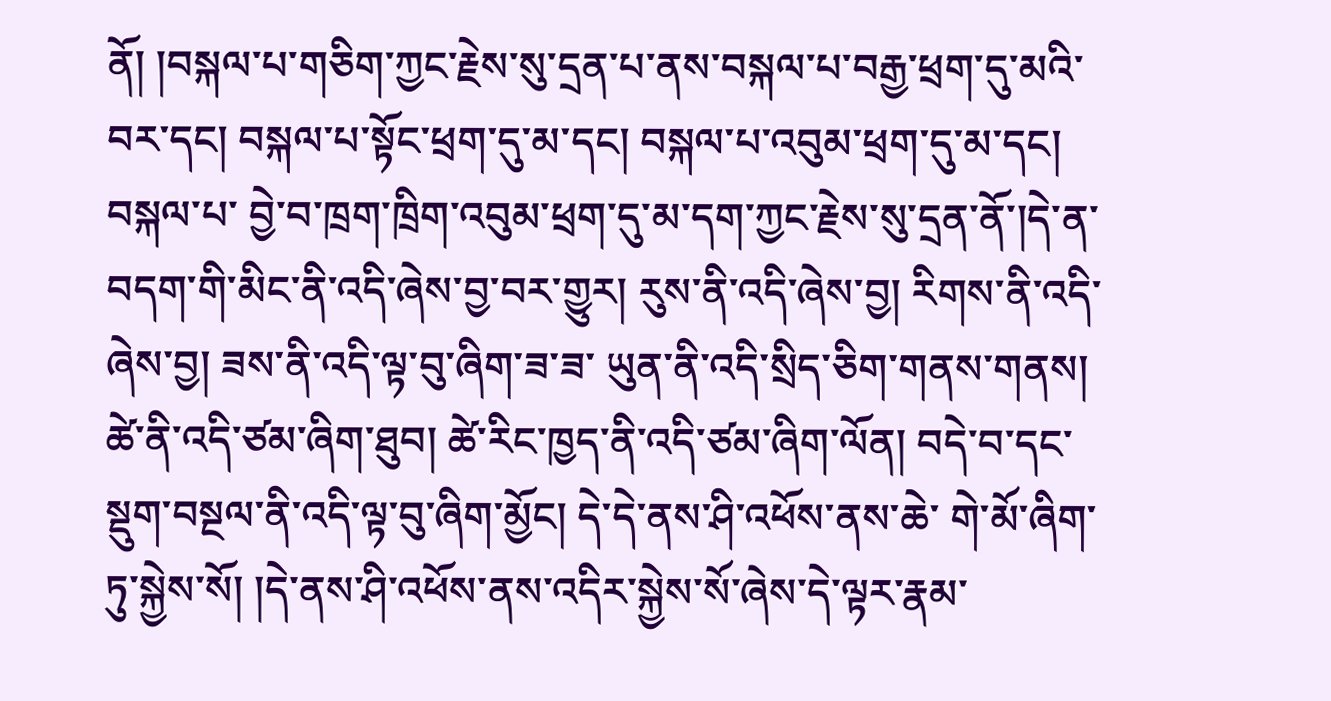ནོ། །བསྐལ་པ་གཅིག་ཀྱང་རྗེས་སུ་དྲན་པ་ནས་བསྐལ་པ་བརྒྱ་ཕྲག་དུ་མའི་བར་དང། བསྐལ་པ་སྟོང་ཕྲག་དུ་མ་དང། བསྐལ་པ་འབུམ་ཕྲག་དུ་མ་དང། བསྐལ་པ་ བྱེ་བ་ཁྲག་ཁྲིག་འབུམ་ཕྲག་དུ་མ་དག་ཀྱང་རྗེས་སུ་དྲན་ནོ་།དེ་ན་བདག་གི་མིང་ནི་འདི་ཞེས་བྱ་བར་གྱུར། རུས་ནི་འདི་ཞེས་བྱ། རིགས་ནི་འདི་ཞེས་བྱ། ཟས་ནི་འདི་ལྟ་བུ་ཞིག་ཟ་ཟ་ ཡུན་ནི་འདི་སྲིད་ཅིག་གནས་གནས། ཚེ་ནི་འདི་ཙམ་ཞིག་ཐུབ། ཚེ་རིང་ཁྱད་ནི་འདི་ཙམ་ཞིག་ལོན། བདེ་བ་དང་སྡུག་བསྔལ་ནི་འདི་ལྟ་བུ་ཞིག་མྱོང། དེ་དེ་ནས་ཤི་འཕོས་ནས་ཆེ་ གེ་མོ་ཞིག་ཏུ་སྐྱེས་སོ། །དེ་ནས་ཤི་འཕོས་ནས་འདིར་སྐྱེས་སོ་ཞེས་དེ་ལྟར་རྣམ་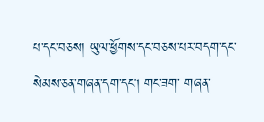པ་དང་བཅས། ཡུལ་ཕྱོགས་དང་བཅས་པར་བདག་དང་སེམས་ཅན་གཞན་དག་དང། གང་ཟག་ གཞན་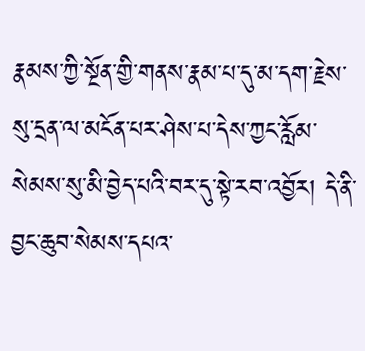རྣམས་ཀྱི་སྔོན་གྱི་གནས་རྣམ་པ་དུ་མ་དག་རྗེས་སུ་དྲན་ལ་མངོན་པར་ཤེས་པ་དེས་ཀྱང་རློམ་སེམས་སུ་མི་བྱེད་པའི་བར་དུ་སྟེ་རབ་འབྱོར། དེ་ནི་བྱང་ཆུབ་སེམས་དཔའ་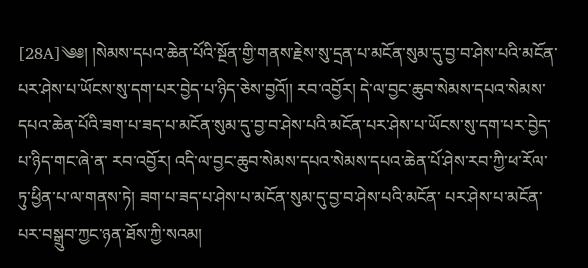[28A]༄༅། །སེམས་དཔའ་ཆེན་པོའི་སྔོན་གྱི་གནས་རྗེས་སུ་དྲན་པ་མངོན་སུམ་དུ་བྱ་བ་ཤེས་པའི་མངོན་པར་ཤེས་པ་ཡོངས་སུ་དག་པར་བྱེད་པ་ཉིད་ཅེས་བྱའོ།། རབ་འབྱོར། དེ་ལ་བྱང་ཆུབ་སེམས་དཔའ་སེམས་དཔའ་ཆེན་པོའི་ཟག་པ་ཟད་པ་མངོན་སུམ་དུ་བྱ་བ་ཤེས་པའི་མངོན་པར་ཤེས་པ་ཡོངས་སུ་དག་པར་བྱེད་པ་ཉིད་གང་ཞེ་ན་ རབ་འབྱོར། འདི་ལ་བྱང་ཆུབ་སེམས་དཔའ་སེམས་དཔའ་ཆེན་པོ་ཤེས་རབ་ཀྱི་ཕ་རོལ་ཏུ་ཕྱིན་པ་ལ་གནས་ཏེ། ཟག་པ་ཟད་པ་ཤེས་པ་མངོན་སུམ་དུ་བྱ་བ་ཤེས་པའི་མངོན་ པར་ཤེས་པ་མངོན་པར་བསྒྲུབ་ཀྱང་ཉན་ཐོས་ཀྱི་སའམ།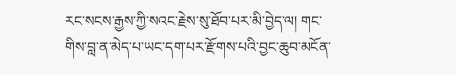རང་སངས་རྒྱས་ཀྱི་སའང་རྗེས་སུ་ཐོབ་པར་མི་བྱེད་ལ། གང་གིས་བླ་ན་མེད་པ་ཡང་དག་པར་རྫོགས་པའི་བྱང་ཆུབ་མངོན་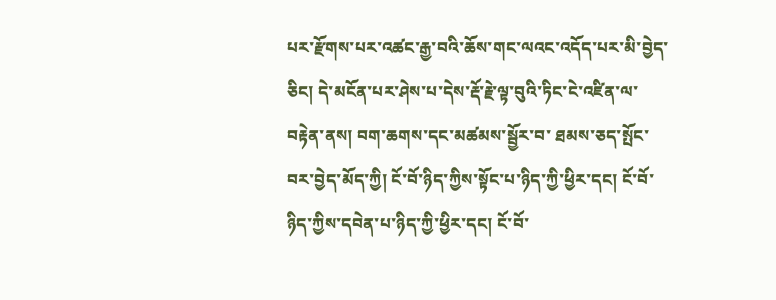པར་རྫོགས་པར་འཚང་རྒྱ་བའི་ཆོས་གང་ལའང་འདོད་པར་མི་བྱེད་ཅིང། དེ་མངོན་པར་ཤེས་པ་དེས་རྡོ་རྗེ་ལྟ་བུའི་ཏིང་ངེ་འཛིན་ལ་བརྟེན་ནས། བག་ཆགས་དང་མཚམས་སྦྱོར་བ་ ཐམས་ཅད་སྤོང་བར་བྱེད་མོད་ཀྱི། ངོ་བོ་ཉིད་ཀྱིས་སྟོང་པ་ཉིད་ཀྱི་ཕྱིར་དང། ངོ་བོ་ཉིད་ཀྱིས་དབེན་པ་ཉིད་ཀྱི་ཕྱིར་དང། ངོ་བོ་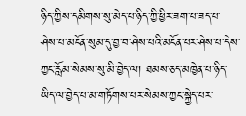ཉིད་ཀྱིས་དམིགས་སུ་མེད་པ་ཉིད་ཀྱི་ཕྱིར་ཟག་པ་ཟད་པ་ ཤེས་པ་མངོན་སུམ་དུ་བྱ་བ་ཤེས་པའི་མངོན་པར་ཤེས་པ་དེས་ཀྱང་རློམ་སེམས་སུ་མི་བྱེད་ལ། ཐམས་ཅད་མཁྱེན་པ་ཉིད་ཡིད་ལ་བྱེད་པ་མ་གཏོགས་པར་སེམས་ཀྱང་སྐྱེད་པར་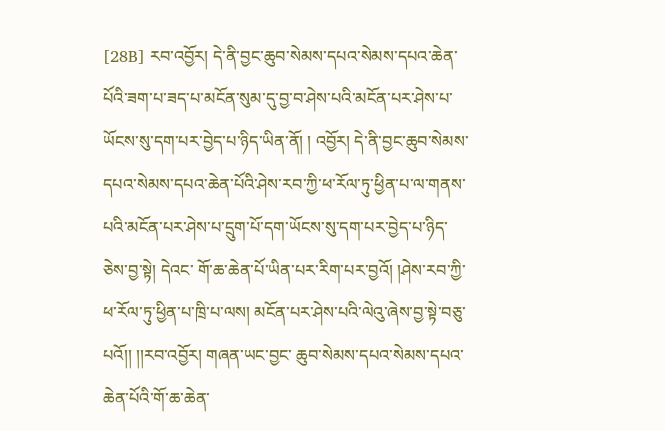[28B] རབ་འབྱོར། དེ་ནི་བྱང་ཆུབ་སེམས་དཔའ་སེམས་དཔའ་ཆེན་པོའི་ཟག་པ་ཟད་པ་མངོན་སུམ་དུ་བྱ་བ་ཤེས་པའི་མངོན་པར་ཤེས་པ་ཡོངས་སུ་དག་པར་བྱེད་པ་ཉིད་ཡིན་ནོ། ། འབྱོར། དེ་ནི་བྱང་ཆུབ་སེམས་དཔའ་སེམས་དཔའ་ཆེན་པོའི་ཤེས་རབ་ཀྱི་ཕ་རོལ་ཏུ་ཕྱིན་པ་ལ་གནས་པའི་མངོན་པར་ཤེས་པ་དྲུག་པོ་དག་ཡོངས་སུ་དག་པར་བྱེད་པ་ཉིད་ཅེས་བྱ་སྟེ། དེའང་ གོ་ཆ་ཆེན་པོ་ཡིན་པར་རིག་པར་བྱའོ། །ཤེས་རབ་ཀྱི་ཕ་རོལ་ཏུ་ཕྱིན་པ་ཁྲི་པ་ལས། མངོན་པར་ཤེས་པའི་ལེའུ་ཞེས་བྱ་སྟེ་བཅུ་པའོ།། །།རབ་འབྱོར། གཞན་ཡང་བྱང་ ཆུབ་སེམས་དཔའ་སེམས་དཔའ་ཆེན་པོའི་གོ་ཆ་ཆེན་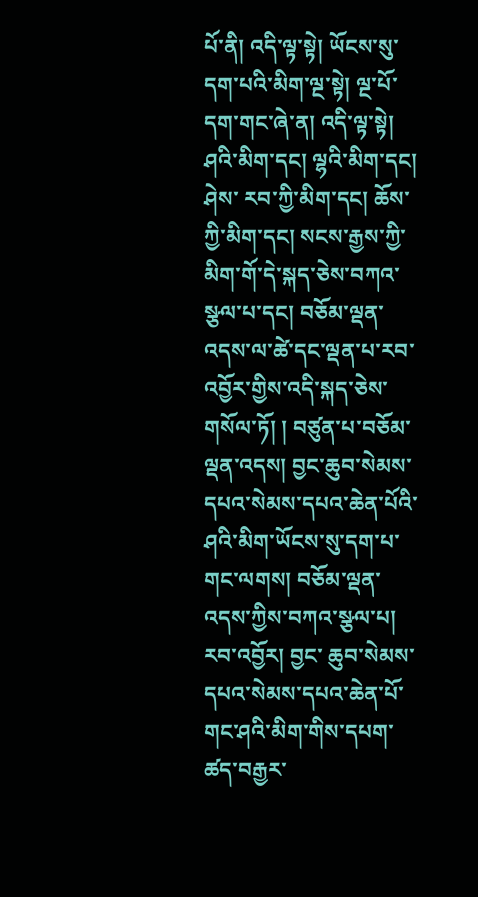པོ་ནི། འདི་ལྟ་སྟེ། ཡོངས་སུ་དག་པའི་མིག་ལྔ་སྟེ། ལྔ་པོ་དག་གང་ཞེ་ན། འདི་ལྟ་སྟེ། ཤའི་མིག་དང། ལྷའི་མིག་དང། ཤེས་ རབ་ཀྱི་མིག་དང། ཆོས་ཀྱི་མིག་དང། སངས་རྒྱས་ཀྱི་མིག་གོ་དེ་སྐད་ཅེས་བཀའ་སྩལ་པ་དང། བཅོམ་ལྡན་འདས་ལ་ཚེ་དང་ལྡན་པ་རབ་འབྱོར་གྱིས་འདི་སྐད་ཅེས་གསོལ་ཏོ། ། བཙུན་པ་བཅོམ་ལྡན་འདས། བྱང་ཆུབ་སེམས་དཔའ་སེམས་དཔའ་ཆེན་པོའི་ཤའི་མིག་ཡོངས་སུ་དག་པ་གང་ལགས། བཅོམ་ལྡན་འདས་ཀྱིས་བཀའ་སྩལ་པ། རབ་འབྱོར། བྱང་ ཆུབ་སེམས་དཔའ་སེམས་དཔའ་ཆེན་པོ་གང་ཤའི་མིག་གིས་དཔག་ཚད་བརྒྱར་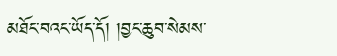མཐོང་བའང་ཡོད་དོ། །བྱང་ཆུབ་སེམས་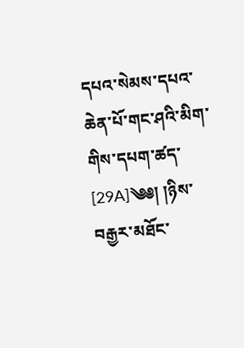དཔའ་སེམས་དཔའ་ཆེན་པོ་གང་ཤའི་མིག་གིས་དཔག་ཚད་ [29A]༄༅། །ཉིས་བརྒྱར་མཐོང་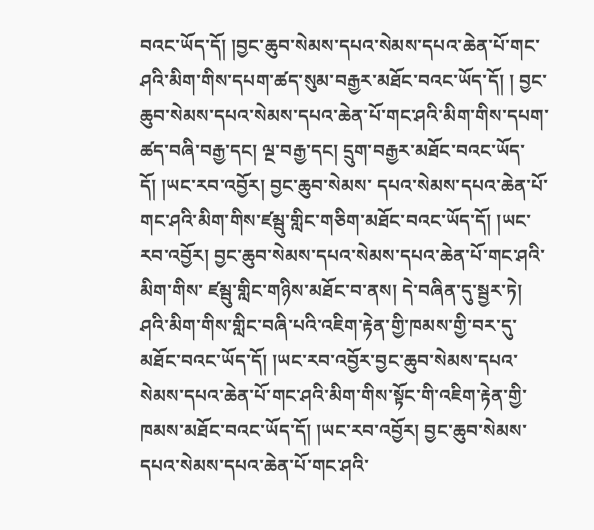བའང་ཡོད་དོ། །བྱང་ཆུབ་སེམས་དཔའ་སེམས་དཔའ་ཆེན་པོ་གང་ཤའི་མིག་གིས་དཔག་ཚད་སུམ་བརྒྱར་མཐོང་བའང་ཡོད་དོ། ། བྱང་ཆུབ་སེམས་དཔའ་སེམས་དཔའ་ཆེན་པོ་གང་ཤའི་མིག་གིས་དཔག་ཚད་བཞི་བརྒྱ་དང། ལྔ་བརྒྱ་དང། དྲུག་བརྒྱར་མཐོང་བའང་ཡོད་དོ། །ཡང་རབ་འབྱོར། བྱང་ཆུབ་སེམས་ དཔའ་སེམས་དཔའ་ཆེན་པོ་གང་ཤའི་མིག་གིས་ཛམྦུ་གླིང་གཅིག་མཐོང་བའང་ཡོད་དོ། །ཡང་རབ་འབྱོར། བྱང་ཆུབ་སེམས་དཔའ་སེམས་དཔའ་ཆེན་པོ་གང་ཤའི་མིག་གིས་ ཛམྦུ་གླིང་གཉིས་མཐོང་བ་ནས། དེ་བཞིན་དུ་སྦྱར་ཏེ། ཤའི་མིག་གིས་གླིང་བཞི་པའི་འཇིག་རྟེན་གྱི་ཁམས་གྱི་བར་དུ་མཐོང་བའང་ཡོད་དོ། །ཡང་རབ་འབྱོར་བྱང་ཆུབ་སེམས་དཔའ་ སེམས་དཔའ་ཆེན་པོ་གང་ཤའི་མིག་གིས་སྟོང་གི་འཇིག་རྟེན་གྱི་ཁམས་མཐོང་བའང་ཡོད་དོ། །ཡང་རབ་འབྱོར། བྱང་ཆུབ་སེམས་དཔའ་སེམས་དཔའ་ཆེན་པོ་གང་ཤའི་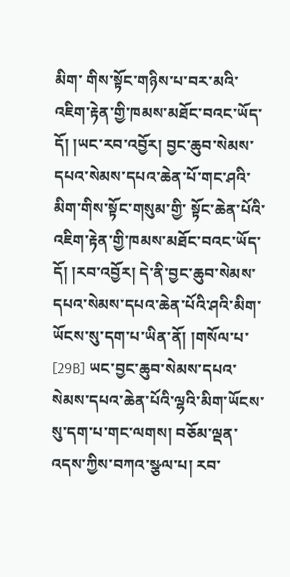མིག་ གིས་སྟོང་གཉིས་པ་བར་མའི་འཇིག་རྟེན་གྱི་ཁམས་མཐོང་བའང་ཡོད་དོ། །ཡང་རབ་འབྱོར། བྱང་ཆུབ་སེམས་དཔའ་སེམས་དཔའ་ཆེན་པོ་གང་ཤའི་མིག་གིས་སྟོང་གསུམ་གྱི་ སྟོང་ཆེན་པོའི་འཇིག་རྟེན་གྱི་ཁམས་མཐོང་བའང་ཡོད་དོ། །རབ་འབྱོར། དེ་ནི་བྱང་ཆུབ་སེམས་དཔའ་སེམས་དཔའ་ཆེན་པོའི་ཤའི་མིག་ཡོངས་སུ་དག་པ་ཡིན་ནོ། །གསོལ་པ་ [29B] ཡང་བྱང་ཆུབ་སེམས་དཔའ་སེམས་དཔའ་ཆེན་པོའི་ལྷའི་མིག་ཡོངས་སུ་དག་པ་གང་ལགས། བཅོམ་ལྡན་འདས་ཀྱིས་བཀའ་སྩལ་པ། རབ་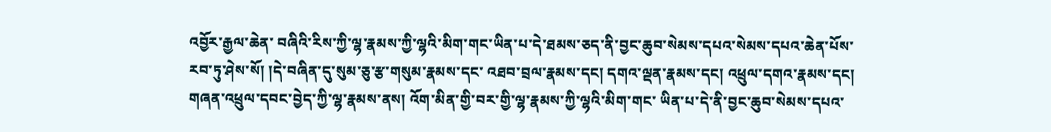འབྱོར་རྒྱལ་ཆེན་ བཞིའི་རིས་ཀྱི་ལྷ་རྣམས་ཀྱི་ལྷའི་མིག་གང་ཡིན་པ་དེ་ཐམས་ཅད་ནི་བྱང་ཆུབ་སེམས་དཔའ་སེམས་དཔའ་ཆེན་པོས་རབ་ཏུ་ཤེས་སོ། །དེ་བཞིན་དུ་སུམ་ཅུ་རྩ་གསུམ་རྣམས་དང་ འཐབ་བྲལ་རྣམས་དང། དགའ་ལྡན་རྣམས་དང། འཕྲུལ་དགའ་རྣམས་དང། གཞན་འཕྲུལ་དབང་བྱེད་ཀྱི་ལྷ་རྣམས་ནས། འོག་མིན་གྱི་བར་གྱི་ལྷ་རྣམས་ཀྱི་ལྷའི་མིག་གང་ ཡིན་པ་དེ་ནི་བྱང་ཆུབ་སེམས་དཔའ་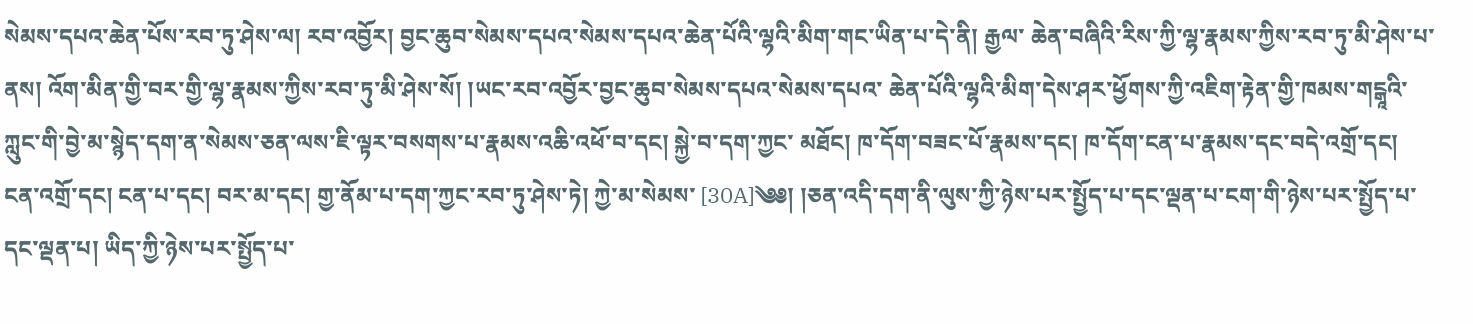སེམས་དཔའ་ཆེན་པོས་རབ་ཏུ་ཤེས་ལ། རབ་འབྱོར། བྱང་ཆུབ་སེམས་དཔའ་སེམས་དཔའ་ཆེན་པོའི་ལྷའི་མིག་གང་ཡིན་པ་དེ་ནི། རྒྱལ་ ཆེན་བཞིའི་རིས་ཀྱི་ལྷ་རྣམས་ཀྱིས་རབ་ཏུ་མི་ཤེས་པ་ནས། འོག་མིན་གྱི་བར་གྱི་ལྷ་རྣམས་ཀྱིས་རབ་ཏུ་མི་ཤེས་སོ། །ཡང་རབ་འབྱོར་བྱང་ཆུབ་སེམས་དཔའ་སེམས་དཔའ་ ཆེན་པོའི་ལྷའི་མིག་དེས་ཤར་ཕྱོགས་ཀྱི་འཇིག་རྟེན་གྱི་ཁམས་གངྒཱའི་ཀླུང་གི་བྱེ་མ་སྙེད་དག་ན་སེམས་ཅན་ལས་ཇི་ལྟར་བསགས་པ་རྣམས་འཆི་འཕོ་བ་དང། སྐྱེ་བ་དག་ཀྱང་ མཐོང། ཁ་དོག་བཟང་པོ་རྣམས་དང། ཁ་དོག་ངན་པ་རྣམས་དང་བདེ་འགྲོ་དང། ངན་འགྲོ་དང། ངན་པ་དང། བར་མ་དང། གྱ་ནོམ་པ་དག་ཀྱང་རབ་ཏུ་ཤེས་ཏེ། ཀྱེ་མ་སེམས་ [30A]༄༅། །ཅན་འདི་དག་ནི་ལུས་ཀྱི་ཉེས་པར་སྤྱོད་པ་དང་ལྡན་པ་ངག་གི་ཉེས་པར་སྤྱོད་པ་དང་ལྡན་པ། ཡིད་ཀྱི་ཉེས་པར་སྤྱོད་པ་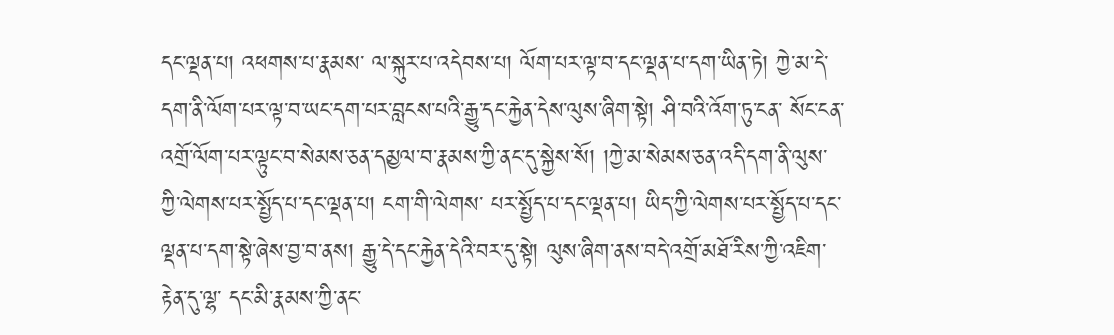དང་ལྡན་པ། འཕགས་པ་རྣམས་ ལ་སྐུར་པ་འདེབས་པ། ལོག་པར་ལྟ་བ་དང་ལྡན་པ་དག་ཡིན་ཏེ། ཀྱེ་མ་དེ་དག་ནི་ལོག་པར་ལྟ་བ་ཡང་དག་པར་བླངས་པའི་རྒྱུ་དང་རྐྱེན་དེས་ལུས་ཞིག་སྟེ། ཤི་བའི་འོག་ཏུ་ངན་ སོང་ངན་འགྲོ་ལོག་པར་ལྟུང་བ་སེམས་ཅན་དམྱལ་བ་རྣམས་ཀྱི་ནང་དུ་སྐྱེས་སོ། །ཀྱེ་མ་སེམས་ཅན་འདི་དག་ནི་ལུས་ཀྱི་ལེགས་པར་སྤྱོད་པ་དང་ལྡན་པ། ངག་གི་ལེགས་ པར་སྤྱོད་པ་དང་ལྡན་པ། ཡིད་ཀྱི་ལེགས་པར་སྤྱོད་པ་དང་ལྡན་པ་དག་སྟེ་ཞེས་བྱ་བ་ནས། རྒྱུ་དེ་དང་རྐྱེན་དེའི་བར་དུ་སྟེ། ལུས་ཞིག་ནས་བདེ་འགྲོ་མཐོ་རིས་ཀྱི་འཇིག་རྟེན་དུ་ལྷ་ དང་མི་རྣམས་ཀྱི་ནང་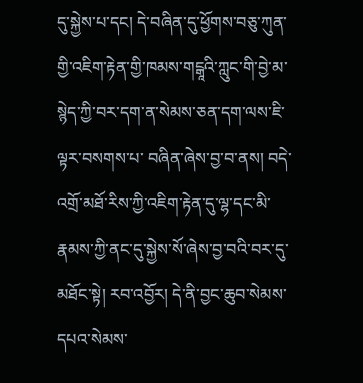དུ་སྐྱེས་པ་དང། དེ་བཞིན་དུ་ཕྱོགས་བཅུ་ཀུན་གྱི་འཇིག་རྟེན་གྱི་ཁམས་གངྒཱའི་ཀླུང་གི་བྱེ་མ་སྙེད་ཀྱི་བར་དག་ན་སེམས་ཅན་དག་ལས་ཇི་ལྟར་བསགས་པ་ བཞིན་ཞེས་བྱ་བ་ནས། བདེ་འགྲོ་མཐོ་རིས་ཀྱི་འཇིག་རྟེན་དུ་ལྷ་དང་མི་རྣམས་ཀྱི་ནང་དུ་སྐྱེས་སོ་ཞེས་བྱ་བའི་བར་དུ་མཐོང་སྟེ། རབ་འབྱོར། དེ་ནི་བྱང་ཆུབ་སེམས་དཔའ་སེམས་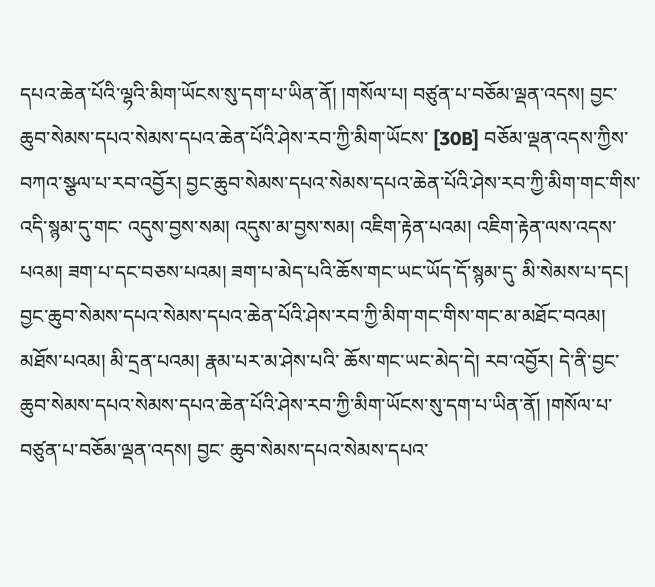དཔའ་ཆེན་པོའི་ལྷའི་མིག་ཡོངས་སུ་དག་པ་ཡིན་ནོ། །གསོལ་པ། བཙུན་པ་བཅོམ་ལྡན་འདས། བྱང་ཆུབ་སེམས་དཔའ་སེམས་དཔའ་ཆེན་པོའི་ཤེས་རབ་ཀྱི་མིག་ཡོངས་ [30B] བཅོམ་ལྡན་འདས་ཀྱིས་བཀའ་སྩལ་པ་རབ་འབྱོར། བྱང་ཆུབ་སེམས་དཔའ་སེམས་དཔའ་ཆེན་པོའི་ཤེས་རབ་ཀྱི་མིག་གང་གིས་འདི་སྙམ་དུ་གང་ འདུས་བྱས་སམ། འདུས་མ་བྱས་སམ། འཇིག་རྟེན་པའམ། འཇིག་རྟེན་ལས་འདས་པའམ། ཟག་པ་དང་བཅས་པའམ། ཟག་པ་མེད་པའི་ཆོས་གང་ཡང་ཡོད་དོ་སྙམ་དུ་ མི་སེམས་པ་དང། བྱང་ཆུབ་སེམས་དཔའ་སེམས་དཔའ་ཆེན་པོའི་ཤེས་རབ་ཀྱི་མིག་གང་གིས་གང་མ་མཐོང་བའམ། མཐོས་པའམ། མི་དྲན་པའམ། རྣམ་པར་མ་ཤེས་པའི་ ཆོས་གང་ཡང་མེད་དེ། རབ་འབྱོར། དེ་ནི་བྱང་ཆུབ་སེམས་དཔའ་སེམས་དཔའ་ཆེན་པོའི་ཤེས་རབ་ཀྱི་མིག་ཡོངས་སུ་དག་པ་ཡིན་ནོ། །གསོལ་པ་བཙུན་པ་བཅོམ་ལྡན་འདས། བྱང་ ཆུབ་སེམས་དཔའ་སེམས་དཔའ་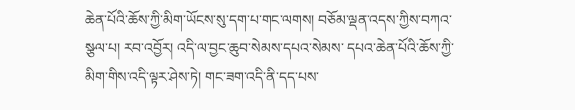ཆེན་པོའི་ཆོས་ཀྱི་མིག་ཡོངས་སུ་དག་པ་གང་ལགས། བཅོམ་ལྡན་འདས་ཀྱིས་བཀའ་སྩལ་པ། རབ་འབྱོར། འདི་ལ་བྱང་ཆུབ་སེམས་དཔའ་སེམས་ དཔའ་ཆེན་པོའི་ཆོས་ཀྱི་མིག་གིས་འདི་ལྟར་ཤེས་ཏེ། གང་ཟག་འདི་ནི་དད་པས་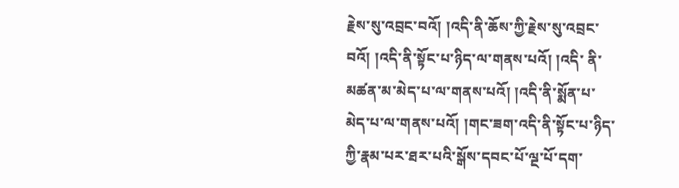རྗེས་སུ་འབྲང་བའོ། །འདི་ནི་ཆོས་ཀྱི་རྗེས་སུ་འབྲང་བའོ། །འདི་ནི་སྟོང་པ་ཉིད་ལ་གནས་པའོ། །འདི་ ནི་མཚན་མ་མེད་པ་ལ་གནས་པའོ། །འདི་ནི་སྨོན་པ་མེད་པ་ལ་གནས་པའོ། །གང་ཟག་འདི་ནི་སྟོང་པ་ཉིད་ཀྱི་རྣམ་པར་ཐར་པའི་སྒོས་དབང་པོ་ལྔ་པོ་དག་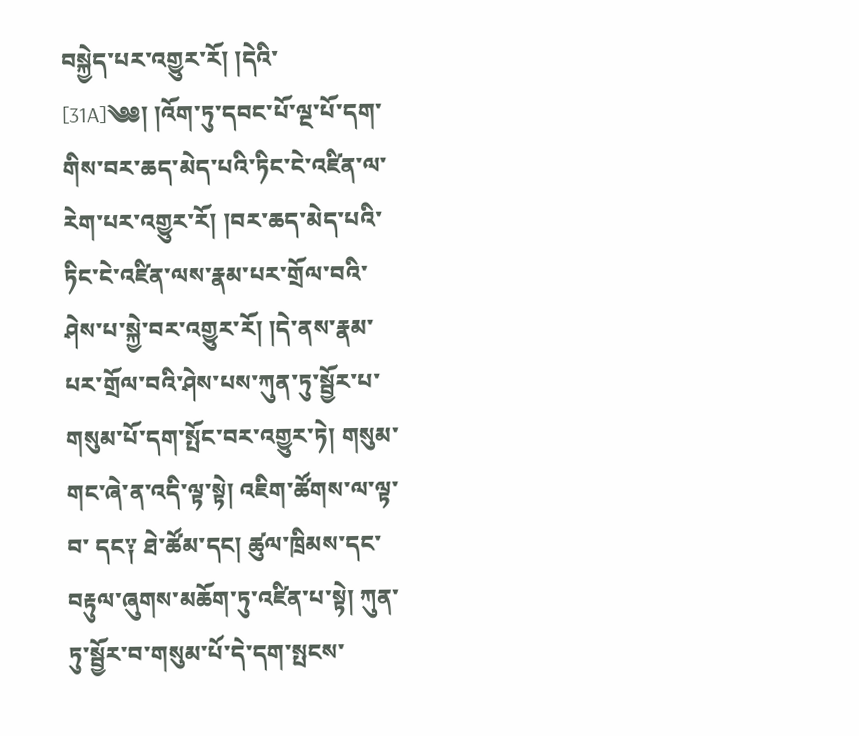བསྐྱེད་པར་འགྱུར་རོ། །དེའི་ [31A]༄༅། །འོག་ཏུ་དབང་པོ་ལྔ་པོ་དག་གིས་བར་ཆད་མེད་པའི་ཏིང་ངེ་འཛིན་ལ་རེག་པར་འགྱུར་རོ། །བར་ཆད་མེད་པའི་ཏིང་ངེ་འཛིན་ལས་རྣམ་པར་གྲོལ་བའི་ ཤེས་པ་སྐྱེ་བར་འགྱུར་རོ། །དེ་ནས་རྣམ་པར་གྲོལ་བའི་ཤེས་པས་ཀུན་ཏུ་སྦྱོར་པ་གསུམ་པོ་དག་སྤོང་བར་འགྱུར་ཏེ། གསུམ་གང་ཞེ་ན་འདི་ལྟ་སྟེ། འཇིག་ཚོགས་ལ་ལྟ་བ་ དང༑ ཐེ་ཚོམ་དང། ཚུལ་ཁྲིམས་དང་བརྟུལ་ཞུགས་མཆོག་ཏུ་འཛིན་པ་སྟེ། ཀུན་ཏུ་སྦྱོར་བ་གསུམ་པོ་དེ་དག་སྤངས་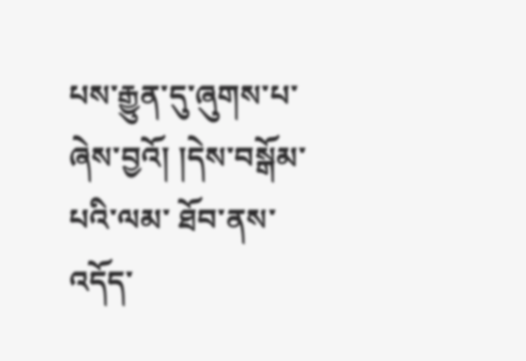པས་རྒྱུན་དུ་ཞུགས་པ་ཞེས་བྱའོ། །དེས་བསྒོམ་པའི་ལམ་ ཐོབ་ནས་འདོད་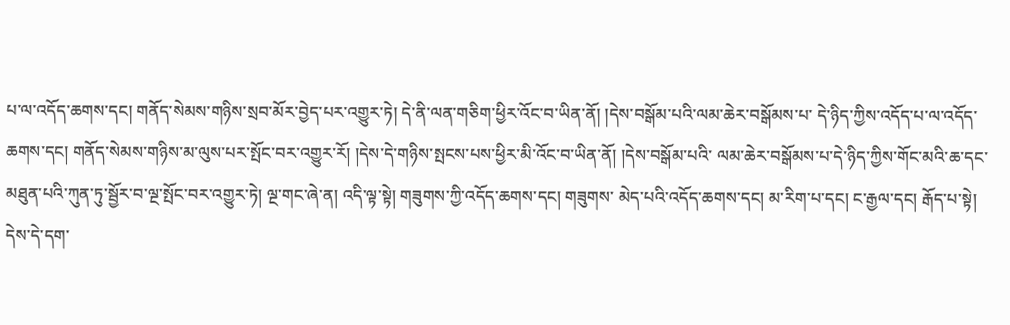པ་ལ་འདོད་ཆགས་དང། གནོད་སེམས་གཉིས་སྲབ་མོར་བྱེད་པར་འགྱུར་ཏེ། དེ་ནི་ལན་གཅིག་ཕྱིར་འོང་བ་ཡིན་ནོ། །དེས་བསྒོམ་པའི་ལམ་ཆེར་བསྒོམས་པ་ དེ་ཉིད་ཀྱིས་འདོད་པ་ལ་འདོད་ཆགས་དང། གནོད་སེམས་གཉིས་མ་ལུས་པར་སྤོང་བར་འགྱུར་རོ། །དེས་དེ་གཉིས་སྤངས་པས་ཕྱིར་མི་འོང་བ་ཡིན་ནོ། །དེས་བསྒོམ་པའི་ ལམ་ཆེར་བསྒོམས་པ་དེ་ཉིད་ཀྱིས་གོང་མའི་ཆ་དང་མཐུན་པའི་ཀུན་ཏུ་སྦྱོར་བ་ལྔ་སྤོང་བར་འགྱུར་ཏེ། ལྔ་གང་ཞེ་ན། འདི་ལྟ་སྟེ། གཟུགས་ཀྱི་འདོད་ཆགས་དང། གཟུགས་ མེད་པའི་འདོད་ཆགས་དང། མ་རིག་པ་དང། ང་རྒྱལ་དང། རྒོད་པ་སྟེ། དེས་དེ་དག་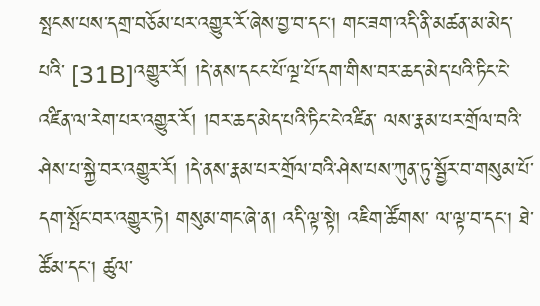སྤངས་པས་དགྲ་བཅོམ་པར་འགྱུར་རོ་ཞེས་བྱ་བ་དང། གང་ཟག་འདི་ནི་མཚན་མ་མེད་པའི་ [31B]འགྱུར་རོ། །དེ་ནས་དངང་པོ་ལྔ་པོ་དག་གིས་བར་ཆད་མེད་པའི་ཏིང་ངེ་འཛིན་ལ་རེག་པར་འགྱུར་རོ། །བར་ཆད་མེད་པའི་ཏིང་ངེ་འཛིན་ ལས་རྣམ་པར་གྲོལ་བའི་ཤེས་པ་སྐྱེ་བར་འགྱུར་རོ། །དེ་ནས་རྣམ་པར་གྲོལ་བའི་ཤེས་པས་ཀུན་ཏུ་སྦྱོར་བ་གསུམ་པོ་དག་སྤོང་བར་འགྱུར་ཏེ། གསུམ་གང་ཞེ་ན། འདི་ལྟ་སྟེ། འཇིག་ཚོགས་ ལ་ལྟ་བ་དང། ཐེ་ཚོམ་དང། ཚུལ་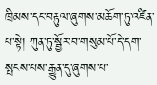ཁྲིམས་དང་བརྟུལ་ཞུགས་མཆོག་ཏུ་འཛིན་པ་སྟེ། ཀུན་ཏུ་སྦྱོར་བ་གསུམ་པོ་དེ་དག་སྤངས་པས་རྒྱུན་དུ་ཞུགས་པ་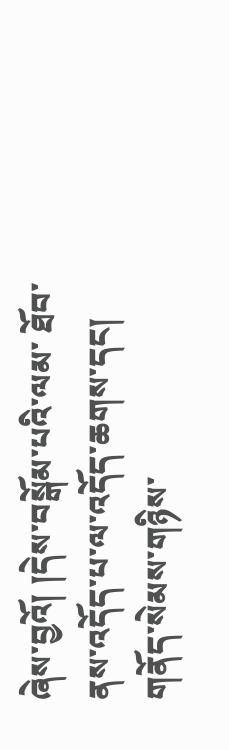ཞེས་བྱའོ། །དེས་བསྒོམ་པའི་ལམ་ ཐོབ་ནས་འདོད་པ་ལ་འདོད་ཆགས་དང། གནོད་སེམས་གཉིས་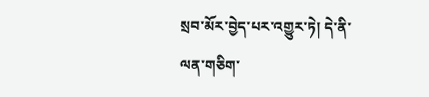སྲབ་མོར་བྱེད་པར་འགྱུར་ཏེ། དེ་ནི་ལན་གཅིག་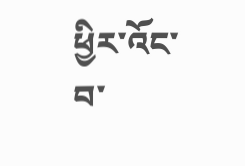ཕྱིར་འོང་བ་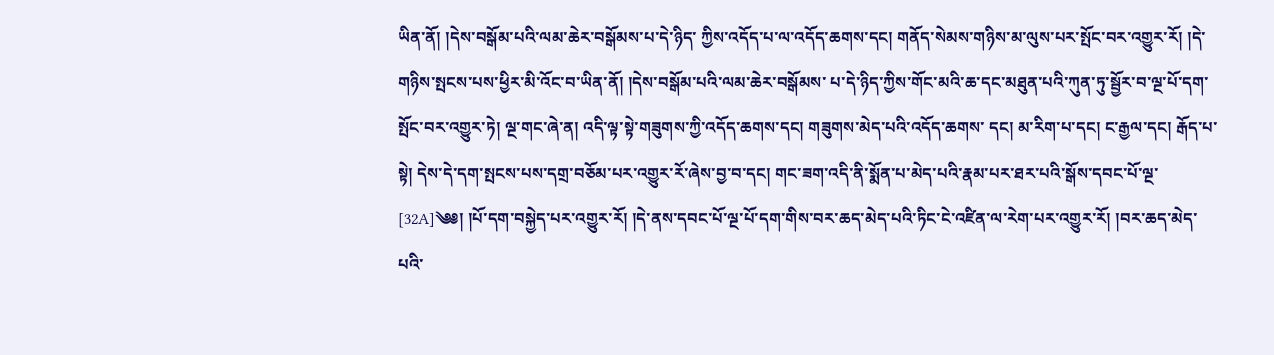ཡིན་ནོ། །དེས་བསྒོམ་པའི་ལམ་ཆེར་བསྒོམས་པ་དེ་ཉིད་ ཀྱིས་འདོད་པ་ལ་འདོད་ཆགས་དང། གནོད་སེམས་གཉིས་མ་ལུས་པར་སྤོང་བར་འགྱུར་རོ། །དེ་གཉིས་སྤངས་པས་ཕྱིར་མི་འོང་བ་ཡིན་ནོ། །དེས་བསྒོམ་པའི་ལམ་ཆེར་བསྒོམས་ པ་དེ་ཉིད་ཀྱིས་གོང་མའི་ཆ་དང་མཐུན་པའི་ཀུན་ཏུ་སྦྱོར་བ་ལྔ་པོ་དག་སྤོང་བར་འགྱུར་ཏེ། ལྔ་གང་ཞེ་ན། འདི་ལྟ་སྟེ་གཟུགས་ཀྱི་འདོད་ཆགས་དང། གཟུགས་མེད་པའི་འདོད་ཆགས་ དང། མ་རིག་པ་དང། ང་རྒྱལ་དང། རྒོད་པ་སྟེ། དེས་དེ་དག་སྤངས་པས་དགྲ་བཅོམ་པར་འགྱུར་རོ་ཞེས་བྱ་བ་དང། གང་ཟག་འདི་ནི་སྨོན་པ་མེད་པའི་རྣམ་པར་ཐར་པའི་སྒོས་དབང་པོ་ལྔ་ [32A]༄༅། །པོ་དག་བསྐྱེད་པར་འགྱུར་རོ། །དེ་ནས་དབང་པོ་ལྔ་པོ་དག་གིས་བར་ཆད་མེད་པའི་ཏིང་ངེ་འཛིན་ལ་རེག་པར་འགྱུར་རོ། །བར་ཆད་མེད་པའི་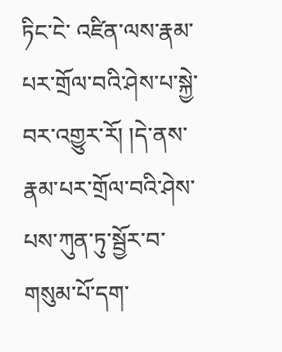ཏིང་ངེ་ འཛིན་ལས་རྣམ་པར་གྲོལ་བའི་ཤེས་པ་སྐྱེ་བར་འགྱུར་རོ། །དེ་ནས་རྣམ་པར་གྲོལ་བའི་ཤེས་པས་ཀུན་ཏུ་སྦྱོར་བ་གསུམ་པོ་དག་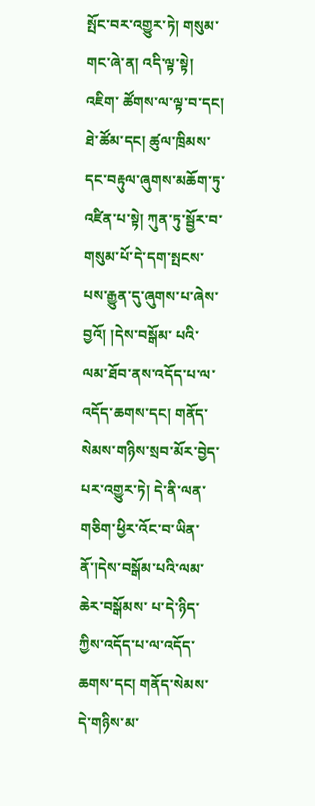སྤོང་བར་འགྱུར་ཏེ། གསུམ་གང་ཞེ་ན། འདི་ལྟ་སྟེ། འཇིག་ ཚོགས་ལ་ལྟ་བ་དང། ཐེ་ཚོམ་དང། ཚུལ་ཁྲིམས་དང་བརྟུལ་ཞུགས་མཆོག་ཏུ་འཛིན་པ་སྟེ། ཀུན་ཏུ་སྦྱོར་བ་གསུམ་པོ་དེ་དག་སྤངས་པས་རྒྱུན་དུ་ཞུགས་པ་ཞེས་བྱའོ། །དེས་བསྒོམ་ པའི་ལམ་ཐོབ་ནས་འདོད་པ་ལ་འདོད་ཆགས་དང། གནོད་སེམས་གཉིས་སྲབ་མོར་བྱེད་པར་འགྱུར་ཏེ། དེ་ནི་ལན་གཅིག་ཕྱིར་འོང་བ་ཡིན་ནོ་།དེས་བསྒོམ་པའི་ལམ་ཆེར་བསྒོམས་ པ་དེ་ཉིད་ཀྱིས་འདོད་པ་ལ་འདོད་ཆགས་དང། གནོད་སེམས་དེ་གཉིས་མ་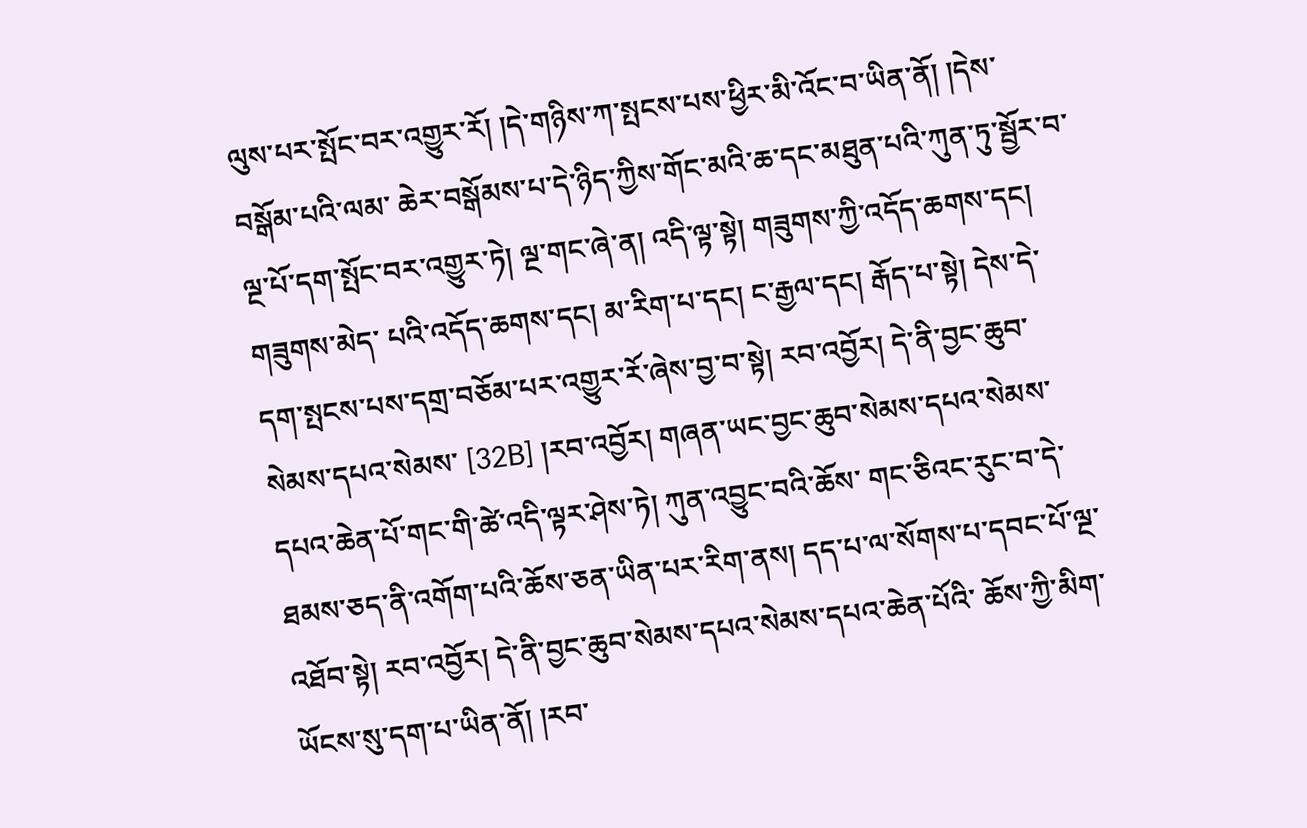ལུས་པར་སྤོང་བར་འགྱུར་རོ། །དེ་གཉིས་ཀ་སྤངས་པས་ཕྱིར་མི་འོང་བ་ཡིན་ནོ། །དེས་བསྒོམ་པའི་ལམ་ ཆེར་བསྒོམས་པ་དེ་ཉིད་ཀྱིས་གོང་མའི་ཆ་དང་མཐུན་པའི་ཀུན་ཏུ་སྦྱོར་བ་ལྔ་པོ་དག་སྤོང་བར་འགྱུར་ཏེ། ལྔ་གང་ཞེ་ན། འདི་ལྟ་སྟེ། གཟུགས་ཀྱི་འདོད་ཆགས་དང། གཟུགས་མེད་ པའི་འདོད་ཆགས་དང། མ་རིག་པ་དང། ང་རྒྱལ་དང། རྒོད་པ་སྟེ། དེས་དེ་དག་སྤངས་པས་དགྲ་བཅོམ་པར་འགྱུར་རོ་ཞེས་བྱ་བ་སྟེ། རབ་འབྱོར། དེ་ནི་བྱང་ཆུབ་སེམས་དཔའ་སེམས་ [32B] །རབ་འབྱོར། གཞན་ཡང་བྱང་ཆུབ་སེམས་དཔའ་སེམས་དཔའ་ཆེན་པོ་གང་གི་ཚེ་འདི་ལྟར་ཤེས་ཏེ། ཀུན་འབྱུང་བའི་ཆོས་ གང་ཅིའང་རུང་བ་དེ་ཐམས་ཅད་ནི་འགོག་པའི་ཆོས་ཅན་ཡིན་པར་རིག་ནས། དད་པ་ལ་སོགས་པ་དབང་པོ་ལྔ་འཐོབ་སྟེ། རབ་འབྱོར། དེ་ནི་བྱང་ཆུབ་སེམས་དཔའ་སེམས་དཔའ་ཆེན་པོའི་ ཆོས་ཀྱི་མིག་ཡོངས་སུ་དག་པ་ཡིན་ནོ། །རབ་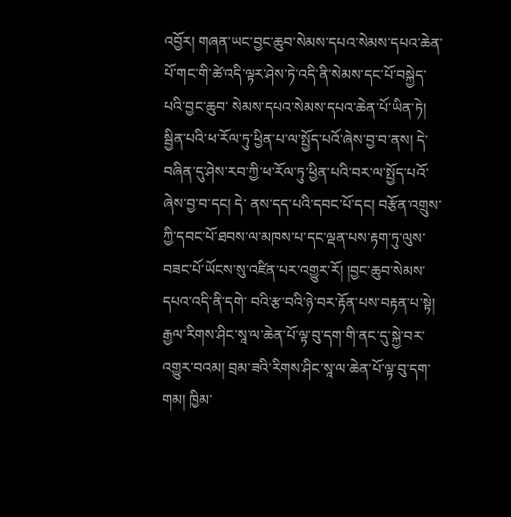འབྱོར། གཞན་ཡང་བྱང་ཆུབ་སེམས་དཔའ་སེམས་དཔའ་ཆེན་པོ་གང་གི་ཚེ་འདི་ལྟར་ཤེས་ཏེ་འདི་ནི་སེམས་དང་པོ་བསྐྱེད་པའི་བྱང་ཆུབ་ སེམས་དཔའ་སེམས་དཔའ་ཆེན་པོ་ཡིན་ཏེ། སྦྱིན་པའི་ཕ་རོལ་ཏུ་ཕྱིན་པ་ལ་སྤྱོད་པའོ་ཞེས་བྱ་བ་ནས། དེ་བཞིན་དུ་ཤེས་རབ་ཀྱི་ཕ་རོལ་ཏུ་ཕྱིན་པའི་བར་ལ་སྤྱོད་པའོ་ཞེས་བྱ་བ་དང། དེ་ ནས་དད་པའི་དབང་པོ་དང། བརྩོན་འགྲུས་ཀྱི་དབང་པོ་ཐབས་ལ་མཁས་པ་དང་ལྡན་པས་རྟག་ཏུ་ལུས་བཟང་པོ་ཡོངས་སུ་འཛིན་པར་འགྱུར་རོ། །བྱང་ཆུབ་སེམས་དཔའ་འདི་ནི་དགེ་ བའི་རྩ་བའི་ཉེ་བར་རྟོན་པས་བརྟན་པ་སྟེ། རྒྱལ་རིགས་ཤིང་སཱ་ལ་ཆེན་པོ་ལྟ་བུ་དག་གི་ནང་དུ་སྐྱེ་བར་འགྱུར་བའམ། བྲམ་ཟའི་རིགས་ཤིང་སཱ་ལ་ཆེན་པོ་ལྟ་བུ་དག་གམ། ཁྱིམ་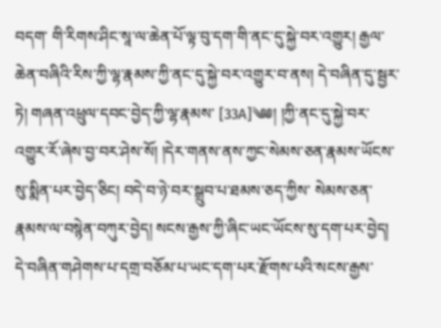བདག་ གི་རིགས་ཤིང་སཱ་ལ་ཆེན་པོ་ལྟ་བུ་དག་གི་ནང་དུ་སྐྱེ་བར་འགྱུར། རྒྱལ་ཆེན་བཞིའི་རིས་ཀྱི་ལྷ་རྣམས་ཀྱི་ནང་དུ་སྐྱེ་བར་འགྱུར་བ་ནས། དེ་བཞིན་དུ་སྦྱར་ཏེ། གཞན་འཕྲུལ་དབང་བྱེད་ཀྱི་ལྷ་རྣམས་ [33A]༄༅། །ཀྱི་ནང་དུ་སྐྱེ་བར་འགྱུར་རོ་ཞེས་བྱ་བར་ཤེས་སོ། །དེར་གནས་ནས་ཀྱང་སེམས་ཅན་རྣམས་ཡོངས་སུ་སྨིན་པར་བྱེད་ཅིང། བདེ་བ་ཉེ་བར་སྒྲུབ་པ་ཐམས་ཅད་ཀྱིས་ སེམས་ཅན་རྣམས་ལ་བསྙེན་བཀུར་བྱེད། སངས་རྒྱས་ཀྱི་ཞིང་ཡང་ཡོངས་སུ་དག་པར་བྱེད། དེ་བཞིན་གཤེགས་པ་དགྲ་བཅོམ་པ་ཡང་དག་པར་རྫོགས་པའི་སངས་རྒྱས་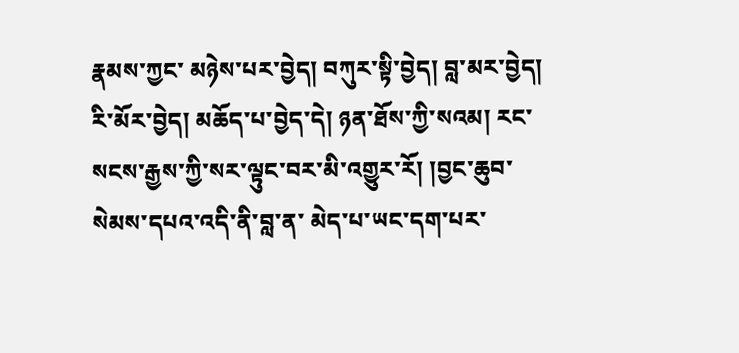རྣམས་ཀྱང་ མཉེས་པར་བྱེད། བཀུར་སྟི་བྱེད། བླ་མར་བྱེད། རི་མོར་བྱེད། མཆོད་པ་བྱེད་དེ། ཉན་ཐོས་ཀྱི་སའམ། རང་སངས་རྒྱས་ཀྱི་སར་ལྟུང་བར་མི་འགྱུར་རོ། །བྱང་ཆུབ་སེམས་དཔའ་འདི་ནི་བླ་ན་ མེད་པ་ཡང་དག་པར་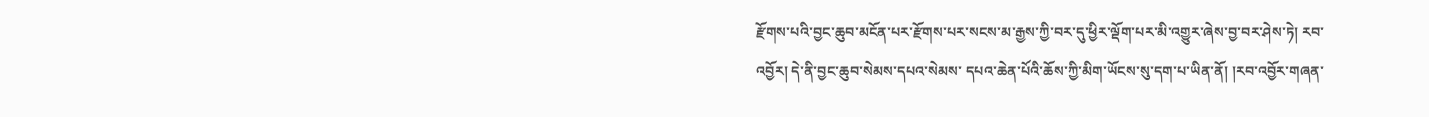རྫོགས་པའི་བྱང་ཆུབ་མངོན་པར་རྫོགས་པར་སངས་མ་རྒྱས་ཀྱི་བར་དུ་ཕྱིར་ལྡོག་པར་མི་འགྱུར་ཞེས་བྱ་བར་ཤེས་ཏེ། རབ་འབྱོར། དེ་ནི་བྱང་ཆུབ་སེམས་དཔའ་སེམས་ དཔའ་ཆེན་པོའི་ཆོས་ཀྱི་མིག་ཡོངས་སུ་དག་པ་ཡིན་ནོ། །རབ་འབྱོར་གཞན་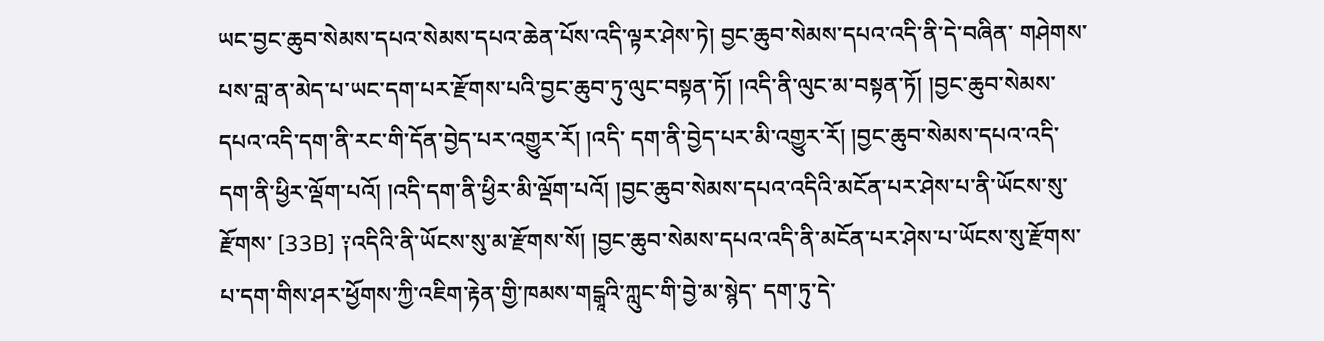ཡང་བྱང་ཆུབ་སེམས་དཔའ་སེམས་དཔའ་ཆེན་པོས་འདི་ལྟར་ཤེས་ཏེ། བྱང་ཆུབ་སེམས་དཔའ་འདི་ནི་དེ་བཞིན་ གཤེགས་པས་བླ་ན་མེད་པ་ཡང་དག་པར་རྫོགས་པའི་བྱང་ཆུབ་ཏུ་ལུང་བསྟན་ཏོ། །འདི་ནི་ལུང་མ་བསྟན་ཏོ། །བྱང་ཆུབ་སེམས་དཔའ་འདི་དག་ནི་རང་གི་དོན་བྱེད་པར་འགྱུར་རོ། །འདི་ དག་ནི་བྱེད་པར་མི་འགྱུར་རོ། །བྱང་ཆུབ་སེམས་དཔའ་འདི་དག་ནི་ཕྱིར་ལྡོག་པའོ། །འདི་དག་ནི་ཕྱིར་མི་ལྡོག་པའོ། །བྱང་ཆུབ་སེམས་དཔའ་འདིའི་མངོན་པར་ཤེས་པ་ནི་ཡོངས་སུ་རྫོགས་ [33B] ༑འདིའི་ནི་ཡོངས་སུ་མ་རྫོགས་སོ། །བྱང་ཆུབ་སེམས་དཔའ་འདི་ནི་མངོན་པར་ཤེས་པ་ཡོངས་སུ་རྫོགས་པ་དག་གིས་ཤར་ཕྱོགས་ཀྱི་འཇིག་རྟེན་གྱི་ཁམས་གངྒཱའི་ཀླུང་གི་བྱེ་མ་སྙེད་ དག་ཏུ་དེ་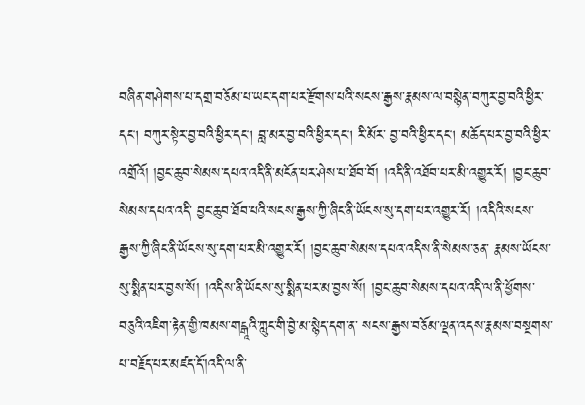བཞིན་གཤེགས་པ་དགྲ་བཅོམ་པ་ཡང་དག་པར་རྫོགས་པའི་སངས་རྒྱས་རྣམས་ལ་བསྙེན་བཀུར་བྱ་བའི་ཕྱིར་དང། བཀུར་སྟེར་བྱ་བའི་ཕྱིར་དང། བླ་མར་བྱ་བའི་ཕྱིར་དང། རི་མོར་ བྱ་བའི་ཕྱིར་དང། མཆོད་པར་བྱ་བའི་ཕྱིར་འགྲོའོ། །བྱང་ཆུབ་སེམས་དཔའ་འདི་ནི་མངོན་པར་ཤེས་པ་ཐོབ་བོ། །འདི་ནི་འཐོབ་པར་མི་འགྱུར་རོ། །བྱང་ཆུབ་སེམས་དཔའ་འདི་ བྱང་ཆུབ་ཐོབ་པའི་སངས་རྒྱས་ཀྱི་ཞིང་ནི་ཡོངས་སུ་དག་པར་འགྱུར་རོ། །འདིའི་སངས་རྒྱས་ཀྱི་ཞིང་ནི་ཡོངས་སུ་དག་པར་མི་འགྱུར་རོ། །བྱང་ཆུབ་སེམས་དཔའ་འདིས་ནི་སེམས་ཅན་ རྣམས་ཡོངས་སུ་སྨིན་པར་བྱས་སོ། །འདིས་ནི་ཡོངས་སུ་སྨིན་པར་མ་བྱས་སོ། །བྱང་ཆུབ་སེམས་དཔའ་འདི་ལ་ནི་ཕྱོགས་བཅུའི་འཇིག་རྟེན་གྱི་ཁམས་གངྒཱའི་ཀླུང་གི་བྱེ་མ་སྙེད་དག་ན་ སངས་རྒྱས་བཅོམ་ལྡན་འདས་རྣམས་བསྔགས་པ་བརྗོད་པར་མཛད་དོ་།འདི་ལ་ནི་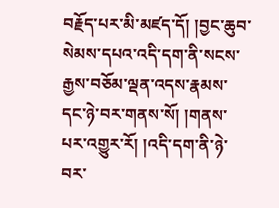བརྗོད་པར་མི་མཛད་དོ། །བྱང་ཆུབ་སེམས་དཔའ་འདི་དག་ནི་སངས་རྒྱས་བཅོམ་ལྡན་འདས་རྣམས་ དང་ཉེ་བར་གནས་སོ། །གནས་པར་འགྱུར་རོ། །འདི་དག་ནི་ཉེ་བར་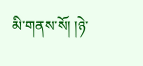མི་གནས་སོ། །ཉེ་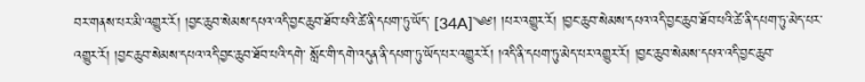བར་གནས་པར་མི་འགྱུར་རོ། །བྱང་ཆུབ་སེམས་དཔའ་འདི་བྱང་ཆུབ་ཐོབ་པའི་ཚེ་ནི་དཔག་ཏུ་ཡོད་ [34A]༄༅། །པར་འགྱུར་རོ། །བྱང་ཆུབ་སེམས་དཔའ་འདི་བྱང་ཆུབ་ཐོབ་པའི་ཚེ་ནི་དཔག་ཏུ་མེད་པར་འགྱུར་རོ། །བྱང་ཆུབ་སེམས་དཔའ་འདི་བྱང་ཆུབ་ཐོབ་པའི་དགེ་ སློང་གི་དགེ་འདུན་ནི་དཔག་ཏུ་ཡོད་པར་འགྱུར་རོ། །འདི་ནི་དཔག་ཏུ་མེད་པར་འགྱུར་རོ། །བྱང་ཆུབ་སེམས་དཔའ་འདི་བྱང་ཆུབ་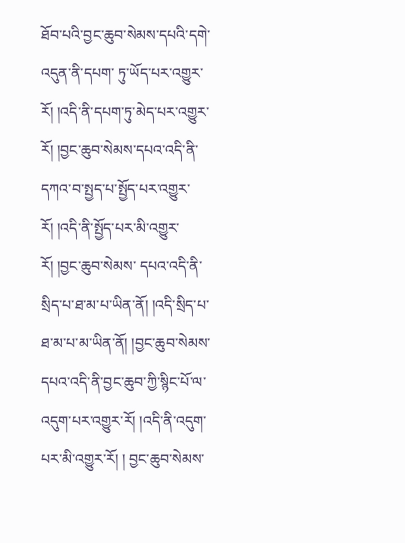ཐོབ་པའི་བྱང་ཆུབ་སེམས་དཔའི་དགེ་འདུན་ནི་དཔག་ ཏུ་ཡོད་པར་འགྱུར་རོ། །འདི་ནི་དཔག་ཏུ་མེད་པར་འགྱུར་རོ། །བྱང་ཆུབ་སེམས་དཔའ་འདི་ནི་དཀའ་བ་སྤྱད་པ་སྤྱོད་པར་འགྱུར་རོ། །འདི་ནི་སྤྱོད་པར་མི་འགྱུར་རོ། །བྱང་ཆུབ་སེམས་ དཔའ་འདི་ནི་སྲིད་པ་ཐ་མ་པ་ཡིན་ནོ། །འདི་སྲིད་པ་ཐ་མ་པ་མ་ཡིན་ནོ། །བྱང་ཆུབ་སེམས་དཔའ་འདི་ནི་བྱང་ཆུབ་ཀྱི་སྙིང་པོ་ལ་འདུག་པར་འགྱུར་རོ། །འདི་ནི་འདུག་པར་མི་འགྱུར་རོ། ། བྱང་ཆུབ་སེམས་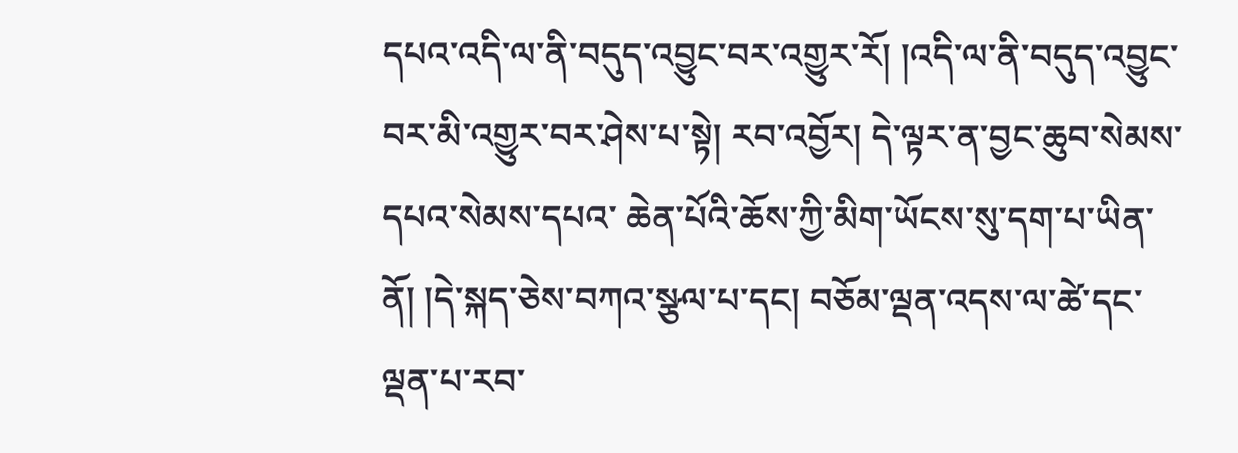དཔའ་འདི་ལ་ནི་བདུད་འབྱུང་བར་འགྱུར་རོ། །འདི་ལ་ནི་བདུད་འབྱུང་བར་མི་འགྱུར་བར་ཤེས་པ་སྟེ། རབ་འབྱོར། དེ་ལྟར་ན་བྱང་ཆུབ་སེམས་དཔའ་སེམས་དཔའ་ ཆེན་པོའི་ཆོས་ཀྱི་མིག་ཡོངས་སུ་དག་པ་ཡིན་ནོ། །དེ་སྐད་ཅེས་བཀའ་སྩལ་པ་དང། བཅོམ་ལྡན་འདས་ལ་ཚེ་དང་ལྡན་པ་རབ་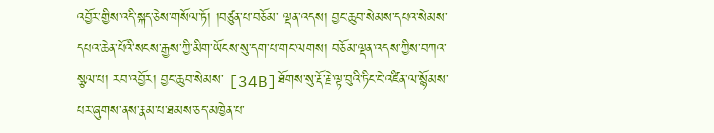འབྱོར་གྱིས་འདི་སྐད་ཅེས་གསོལ་ཏོ། །བཙུན་པ་བཅོམ་ ལྡན་འདས། བྱང་ཆུབ་སེམས་དཔའ་སེམས་དཔའ་ཆེན་པོའི་སངས་རྒྱས་ཀྱི་མིག་ཡོངས་སུ་དག་པ་གང་ལགས། བཅོམ་ལྡན་འདས་ཀྱིས་བཀའ་སྩལ་པ། རབ་འབྱོར། བྱང་ཆུབ་སེམས་ [34B]ཐོགས་སུ་རྡོ་རྗེ་ལྟ་བུའི་ཏིང་ངེ་འཛིན་ལ་སྙོམས་པར་ཞུགས་ནས་རྣམ་པ་ཐམས་ཅད་མཁྱེན་པ་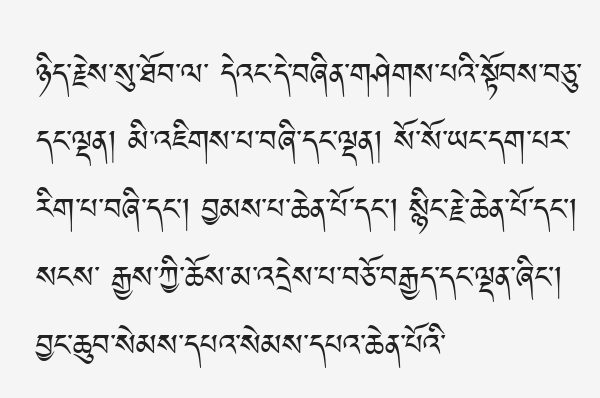ཉིད་རྗེས་སུ་ཐོབ་ལ་ དེའང་དེ་བཞིན་གཤེགས་པའི་སྟོབས་བཅུ་དང་ལྡན། མི་འཇིགས་པ་བཞི་དང་ལྡན། སོ་སོ་ཡང་དག་པར་རིག་པ་བཞི་དང། བྱམས་པ་ཆེན་པོ་དང། སྙིང་རྗེ་ཆེན་པོ་དང། སངས་ རྒྱས་ཀྱི་ཆོས་མ་འདྲེས་པ་བཅོ་བརྒྱད་དང་ལྡན་ཞིང། བྱང་ཆུབ་སེམས་དཔའ་སེམས་དཔའ་ཆེན་པོའི་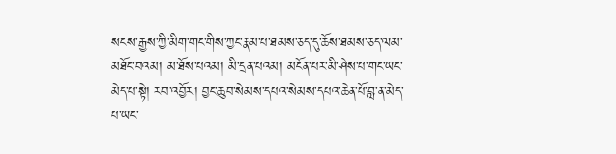སངས་རྒྱས་ཀྱི་མིག་གང་གིས་ཀྱང་རྣམ་པ་ཐམས་ཅད་དུ་ཆོས་ཐམས་ཅད་ལམ་ མཐོང་བའམ། མ་ཐོས་པའམ། མི་དྲན་པའམ། མངོན་པར་མི་ཤེས་པ་གང་ཡང་མེད་པ་སྟེ། རབ་འབྱོར། བྱང་ཆུབ་སེམས་དཔའ་སེམས་དཔའ་ཆེན་པོ་བླ་ན་མེད་པ་ཡང་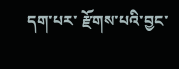དག་པར་ རྫོགས་པའི་བྱང་